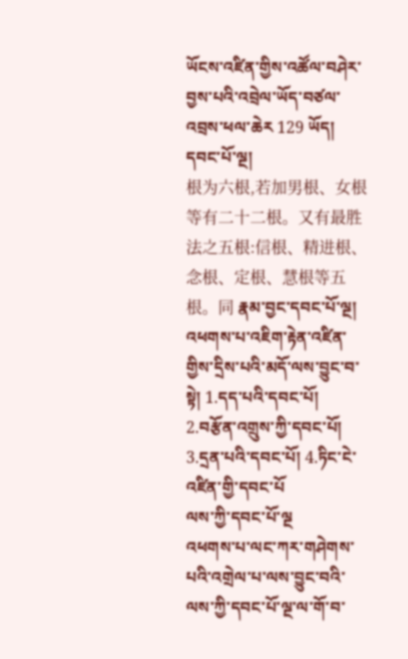ཡོངས་འཛིན་གྱིས་འཚོལ་བཤེར་བྱས་པའི་འབྲེལ་ཡོད་བཙལ་འབྲས་ཕལ་ཆེར 129 ཡོད།
དབང་པོ་ལྔ།
根为六根,若加男根、女根等有二十二根。又有最胜法之五根:信根、精进根、念根、定根、慧根等五根。同 རྣམ་བྱང་དབང་པོ་ལྔ། འཕགས་པ་འཇིག་རྟེན་འཛིན་གྱིས་དྲིས་པའི་མདོ་ལས་བྱུང་བ་སྟེ། 1.དད་པའི་དབང་པོ། 2.བརྩོན་འགྲུས་ཀྱི་དབང་པོ། 3.དྲན་པའི་དབང་པོ། 4.ཏིང་ངེ་འཛིན་གྱི་དབང་པོ
ལས་ཀྱི་དབང་པོ་ལྔ
འཕགས་པ་ལང་ཀར་གཤེགས་པའི་འགྲེལ་པ་ལས་བྱུང་བའི་ལས་ཀྱི་དབང་པོ་ལྔ་ལ་གོ་བ་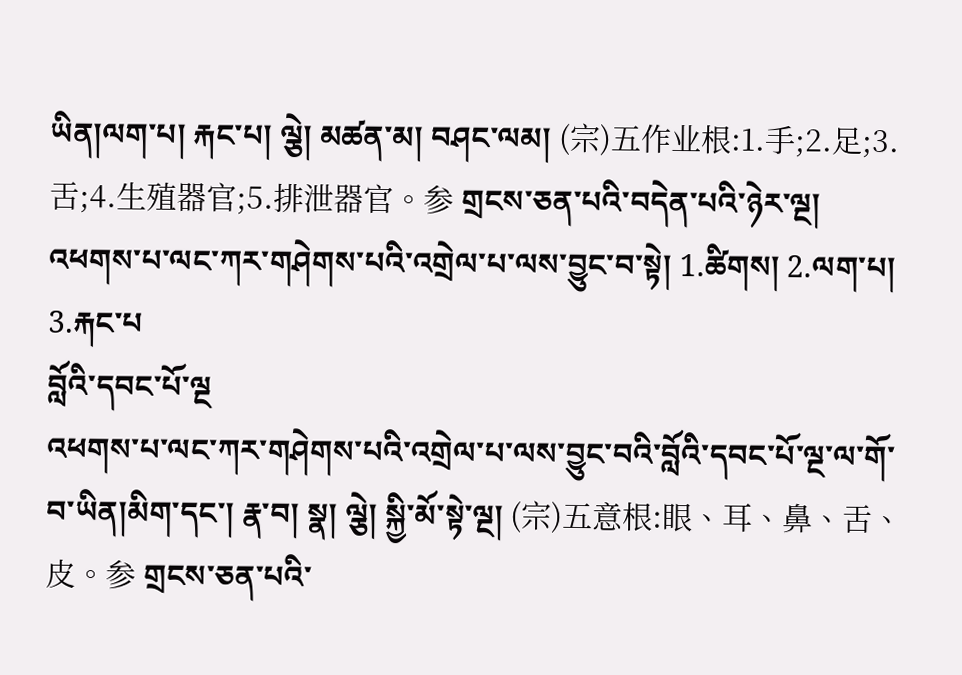ཡིན།ལག་པ། རྐང་པ། ལྕེ། མཚན་མ། བཤང་ལམ། (宗)五作业根:1.手;2.足;3.舌;4.生殖器官;5.排泄器官。参 གྲངས་ཅན་པའི་བདེན་པའི་ཉེར་ལྔ། འཕགས་པ་ལང་ཀར་གཤེགས་པའི་འགྲེལ་པ་ལས་བྱུང་བ་སྟེ། 1.ཚིགས། 2.ལག་པ། 3.རྐང་པ
བློའི་དབང་པོ་ལྔ
འཕགས་པ་ལང་ཀར་གཤེགས་པའི་འགྲེལ་པ་ལས་བྱུང་བའི་བློའི་དབང་པོ་ལྔ་ལ་གོ་བ་ཡིན།མིག་དང་། རྣ་བ། སྣ། ལྕེ། སྐྱི་མོ་སྟེ་ལྔ། (宗)五意根:眼、耳、鼻、舌、皮。参 གྲངས་ཅན་པའི་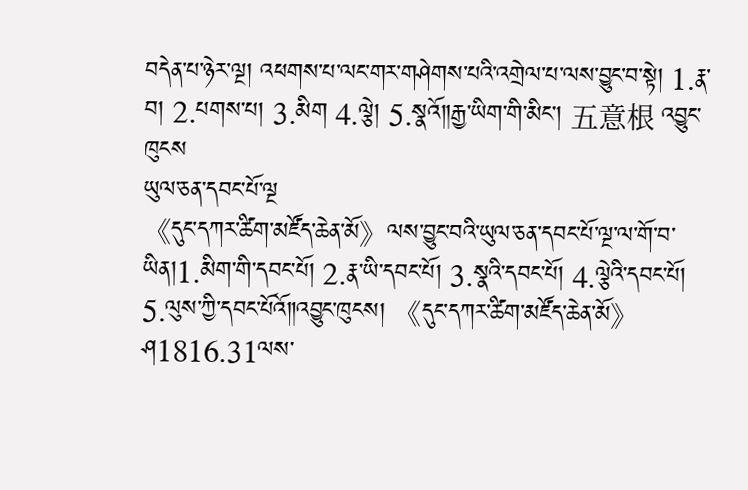བདེན་པ་ཉེར་ལྔ། འཕགས་པ་ལང་གར་གཤེགས་པའི་འགྲེལ་པ་ལས་བྱུང་བ་སྟེ། 1.རྣ་བ། 2.པགས་པ། 3.མིག 4.ལྕེ། 5.སྣའོ༎རྒྱ་ཡིག་གི་མིང་། 五意根 འབྱུང་ཁུངས
ཡུལ་ཅན་དབང་པོ་ལྔ
《དུང་དཀར་ཚིག་མཛོད་ཆེན་མོ》ལས་བྱུང་བའི་ཡུལ་ཅན་དབང་པོ་ལྔ་ལ་གོ་བ་ཡིན།1.མིག་གི་དབང་པོ། 2.རྣ་ཡི་དབང་པོ། 3.སྣའི་དབང་པོ། 4.ལྕེའི་དབང་པོ། 5.ལུས་ཀྱི་དབང་པོའོ༎འབྱུང་ཁུངས། 《དུང་དཀར་ཚིག་མཛོད་ཆེན་མོ》ཤ1816.31ལས་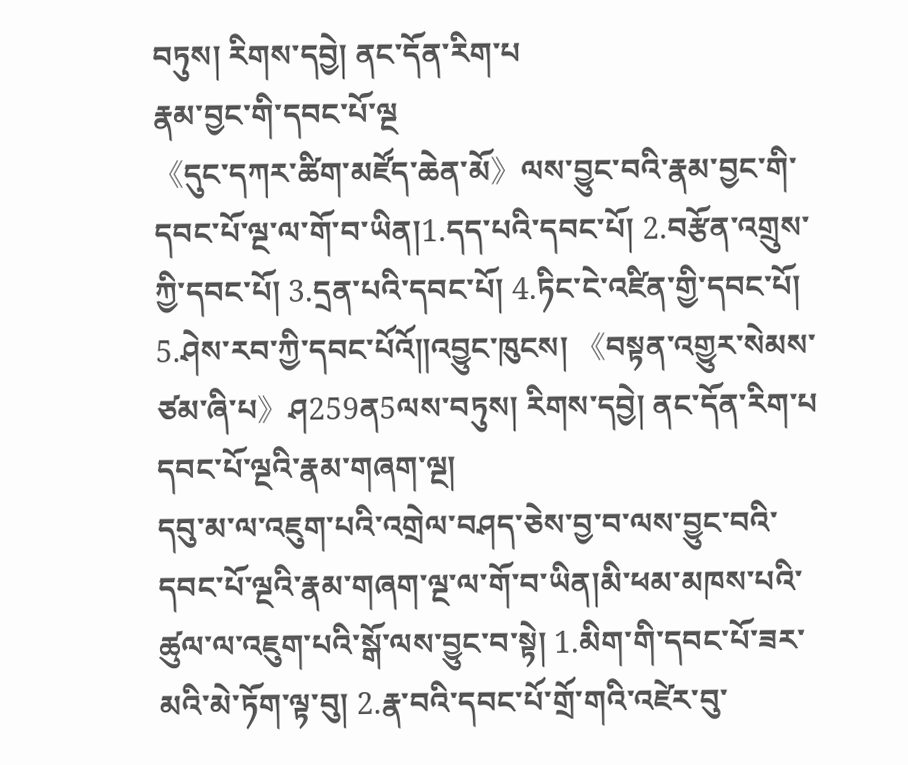བཏུས། རིགས་དབྱེ། ནང་དོན་རིག་པ
རྣམ་བྱང་གི་དབང་པོ་ལྔ
《དུང་དཀར་ཚིག་མཛོད་ཆེན་མོ》ལས་བྱུང་བའི་རྣམ་བྱང་གི་དབང་པོ་ལྔ་ལ་གོ་བ་ཡིན།1.དད་པའི་དབང་པོ། 2.བརྩོན་འགྲུས་ཀྱི་དབང་པོ། 3.དྲན་པའི་དབང་པོ། 4.ཏིང་ངེ་འཛིན་གྱི་དབང་པོ། 5.ཤེས་རབ་ཀྱི་དབང་པོའོ༎འབྱུང་ཁུངས། 《བསྟན་འགྱུར་སེམས་ཙམ་ཞི་པ》ཤ259ན5ལས་བཏུས། རིགས་དབྱེ། ནང་དོན་རིག་པ
དབང་པོ་ལྔའི་རྣམ་གཞག་ལྔ།
དབུ་མ་ལ་འཇུག་པའི་འགྲེལ་བཤད་ཅེས་བྱ་བ་ལས་བྱུང་བའི་དབང་པོ་ལྔའི་རྣམ་གཞག་ལྔ་ལ་གོ་བ་ཡིན།མི་ཕམ་མཁས་པའི་ཚུལ་ལ་འཇུག་པའི་སྒོ་ལས་བྱུང་བ་སྟེ། 1.མིག་གི་དབང་པོ་ཟར་མའི་མེ་ཏོག་ལྟ་བུ། 2.རྣ་བའི་དབང་པོ་གྲོ་གའི་འཛེར་བུ་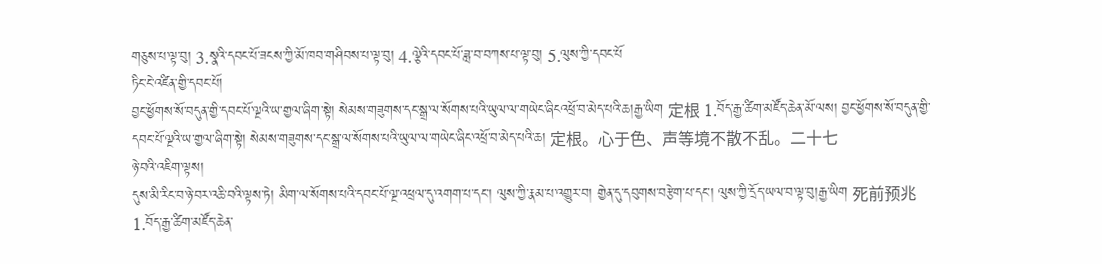གཅུས་པ་ལྟ་བུ། 3.སྣའི་དབང་པོ་ཟངས་ཀྱི་མོ་ཁབ་གཤིབས་པ་ལྟ་བུ། 4.ལྕེའི་དབང་པོ་ཟླ་བ་བཀས་པ་ལྟ་བུ། 5.ལུས་ཀྱི་དབང་པོ
ཏིང་ངེ་འཛིན་གྱི་དབང་པོ།
བྱང་ཕྱོགས་སོ་བདུན་གྱི་དབང་པོ་ལྔའི་ཡ་གྱལ་ཞིག་སྟེ། སེམས་གཟུགས་དང་སྒྲ་ལ་སོགས་པའི་ཡུལ་ལ་གཡེང་ཞིངའཕྲོ་བ་མེད་པའི་ཆ།རྒྱ་ཡིག 定根 1.བོད་རྒྱ་ཚིག་མཛོད་ཆེན་མོ་ལས། བྱང་ཕྱོགས་སོ་བདུན་གྱི་དབང་པོ་ལྔའི་ཡ་གྱལ་ཞིག་སྟེ། སེམས་གཟུགས་དང་སྒྲ་ལ་སོགས་པའི་ཡུལ་ལ་གཡེང་ཞིང་འཕྲོ་བ་མེད་པའི་ཆ། 定根。心于色、声等境不散不乱。二十七
ཉེ་བའི་འཇིག་ལྟས།
དུས་མི་རིང་བ་ཉེ་བར་འཆི་བའི་ལྟས་ཏེ། མིག་ལ་སོགས་པའི་དབང་པོ་ལྔ་འཕྲལ་དུ་འགག་པ་དང་། ལུས་ཀྱི་རྣམ་པ་འགྱུར་བ། གྱེན་དུ་དབུགས་བརྩེག་པ་དང་། ལུས་ཀྱི་དྲོད་ཡལ་བ་ལྟ་བུ།རྒྱ་ཡིག 死前预兆 1.བོད་རྒྱ་ཚིག་མཛོད་ཆེན་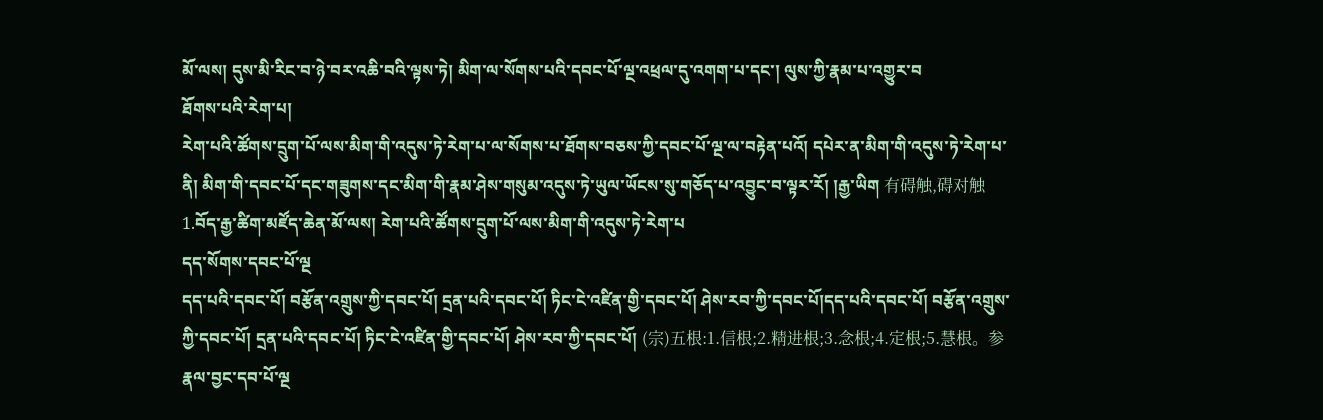མོ་ལས། དུས་མི་རིང་བ་ཉེ་བར་འཆི་བའི་ལྟས་ཏེ། མིག་ལ་སོགས་པའི་དབང་པོ་ལྔ་འཕྲལ་དུ་འགག་པ་དང་། ལུས་ཀྱི་རྣམ་པ་འགྱུར་བ
ཐོགས་པའི་རེག་པ།
རེག་པའི་ཚོགས་དྲུག་པོ་ལས་མིག་གི་འདུས་ཏེ་རེག་པ་ལ་སོགས་པ་ཐོགས་བཅས་ཀྱི་དབང་པོ་ལྔ་ལ་བརྟེན་པའོ། དཔེར་ན་མིག་གི་འདུས་ཏེ་རེག་པ་ནི། མིག་གི་དབང་པོ་དང་གཟུགས་དང་མིག་གི་རྣམ་ཤེས་གསུམ་འདུས་ཏེ་ཡུལ་ཡོངས་སུ་གཅོད་པ་འབྱུང་བ་ལྟར་རོ། །རྒྱ་ཡིག 有碍触,碍对触 1.བོད་རྒྱ་ཚིག་མཛོད་ཆེན་མོ་ལས། རེག་པའི་ཚོགས་དྲུག་པོ་ལས་མིག་གི་འདུས་ཏེ་རེག་པ
དད་སོགས་དབང་པོ་ལྔ
དད་པའི་དབང་པོ། བརྩོན་འགྲུས་ཀྱི་དབང་པོ། དྲན་པའི་དབང་པོ། ཏིང་ངེ་འཛིན་གྱི་དབང་པོ། ཤེས་རབ་ཀྱི་དབང་པོ།དད་པའི་དབང་པོ། བརྩོན་འགྲུས་ཀྱི་དབང་པོ། དྲན་པའི་དབང་པོ། ཏིང་ངེ་འཛིན་གྱི་དབང་པོ། ཤེས་རབ་ཀྱི་དབང་པོ། (宗)五根:1.信根;2.精进根;3.念根;4.定根;5.慧根。参 རྣལ་བྱང་དབ་པོ་ལྔ